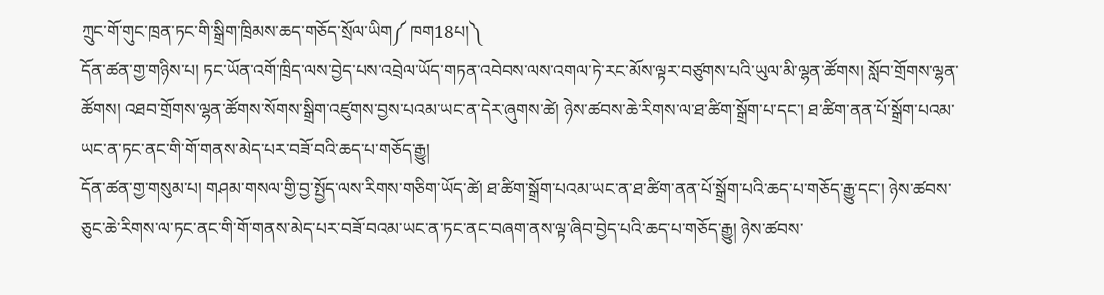ཀྲུང་གོ་གུང་ཁྲན་ཏང་གི་སྒྲིག་ཁྲིམས་ཆད་གཅོད་སྲོལ་ཡིག༼ ཁག18པ།༽
དོན་ཚན་གྱ་གཉིས་པ། ཏང་ཡོན་འགོ་ཁྲིད་ལས་བྱེད་པས་འབྲེལ་ཡོད་གཏན་འབེབས་ལས་འགལ་ཏེ་རང་མོས་ལྟར་བཙུགས་པའི་ཡུལ་མི་ལྷན་ཚོགས། སློབ་གྲོགས་ལྷན་ཚོགས། འཐབ་གྲོགས་ལྷན་ཚོགས་སོགས་སྒྲིག་འཛུགས་བྱས་པའམ་ཡང་ན་དེར་ཞུགས་ཚེ། ཉེས་ཚབས་ཆེ་རིགས་ལ་ཐ་ཚིག་སྒྲོག་པ་དང་། ཐ་ཚིག་ནན་པོ་སྒྲོག་པའམ་ཡང་ན་ཏང་ནང་གི་གོ་གནས་མེད་པར་བཟོ་བའི་ཆད་པ་གཅོད་རྒྱུ།
དོན་ཚན་གྱ་གསུམ་པ། གཤམ་གསལ་གྱི་བྱ་སྤྱོད་ལས་རིགས་གཅིག་ཡོད་ཚེ། ཐ་ཚིག་སྒྲོག་པའམ་ཡང་ན་ཐ་ཚིག་ནན་པོ་སྒྲོག་པའི་ཆད་པ་གཅོད་རྒྱུ་དང་། ཉེས་ཚབས་ཅུང་ཆེ་རིགས་ལ་ཏང་ནང་གི་གོ་གནས་མེད་པར་བཟོ་བའམ་ཡང་ན་ཏང་ནང་བཞག་ནས་ལྟ་ཞིབ་བྱེད་པའི་ཆད་པ་གཅོད་རྒྱུ། ཉེས་ཚབས་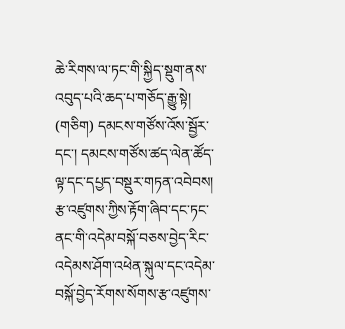ཆེ་རིགས་ལ་ཏང་གི་སྐྱིད་སྡུག་ནས་འབུད་པའི་ཆད་པ་གཅོད་རྒྱུ་སྟེ།
(གཅིག) དམངས་གཙོས་འོས་སྦྱོར་དང་། དམངས་གཙོས་ཚད་ལེན་ཚོད་ལྟ་དང་དཔྱད་བསྡུར་གཏན་འབེབས། རྩ་འཛུགས་ཀྱིས་རྟོག་ཞིབ་དང་ཏང་ནང་གི་འདེམ་བསྐོ་བཅས་བྱེད་རིང་འདེམས་ཤོག་འཕེན་སྐུལ་དང་འདེམ་བསྐོ་བྱེད་རོགས་སོགས་རྩ་འཛུགས་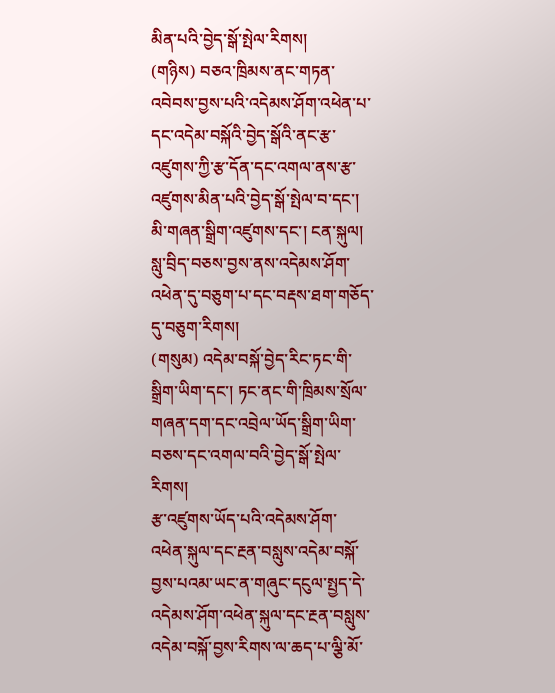མིན་པའི་བྱེད་སྒོ་སྤེལ་རིགས།
(གཉིས) བཅའ་ཁྲིམས་ནང་གཏན་འབེབས་བྱས་པའི་འདེམས་ཤོག་འཕེན་པ་དང་འདེམ་བསྐོའི་བྱེད་སྒོའི་ནང་རྩ་འཛུགས་ཀྱི་རྩ་དོན་དང་འགལ་ནས་རྩ་འཛུགས་མིན་པའི་བྱེད་སྒོ་སྤེལ་བ་དང་། མི་གཞན་སྒྲིག་འཛུགས་དང་། ངན་སྐུལ། སླུ་བྲིད་བཅས་བྱས་ནས་འདེམས་ཤོག་འཕེན་དུ་བཅུག་པ་དང་བརྡས་ཐག་གཅོད་དུ་བཅུག་རིགས།
(གསུམ) འདེམ་བསྐོ་བྱེད་རིང་ཏང་གི་སྒྲིག་ཡིག་དང་། ཏང་ནང་གི་ཁྲིམས་སྲོལ་གཞན་དག་དང་འབྲེལ་ཡོད་སྒྲིག་ཡིག་བཅས་དང་འགལ་བའི་བྱེད་སྒོ་སྤེལ་རིགས།
རྩ་འཛུགས་ཡོད་པའི་འདེམས་ཤོག་འཕེན་སྐུལ་དང་རྔན་བསླུས་འདེམ་བསྐོ་བྱས་པའམ་ཡང་ན་གཞུང་དངུལ་སྤྱད་དེ་འདེམས་ཤོག་འཕེན་སྐུལ་དང་རྔན་བསླུས་འདེམ་བསྐོ་བྱས་རིགས་ལ་ཆད་པ་ལྕི་མོ་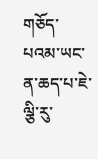གཅོད་པའམ་ཡང་ན་ཆད་པ་ཇེ་ལྕི་རུ་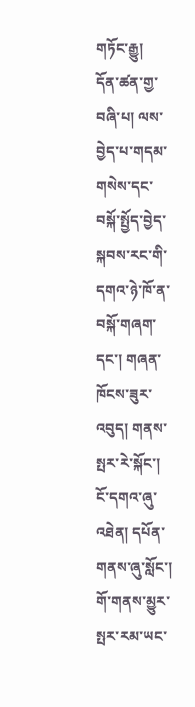གཏོང་རྒྱུ།
དོན་ཚན་གྱ་བཞི་པ། ལས་བྱེད་པ་གདམ་གསེས་དང་བསྐོ་སྤྱོད་བྱེད་སྐབས་རང་གི་དགའ་ཉེ་ཁོ་ན་བསྐོ་གཞག་དང་། གཞན་ཁོངས་ཟུར་འབུད། གནས་སྤར་རེ་སྐོང་། ངོ་དགའ་ཞུ་འཐེན། དཔོན་གནས་ཞུ་སློང་། གོ་གནས་མྱུར་སྤར་རམ་ཡང་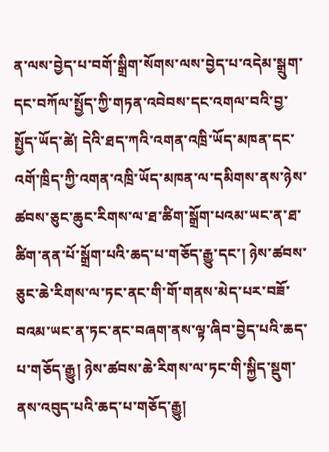ན་ལས་བྱེད་པ་བགོ་སྒྲིག་སོགས་ལས་བྱེད་པ་འདེམ་སྒྲུག་དང་བཀོལ་སྤྱོད་ཀྱི་གཏན་འབེབས་དང་འགལ་བའི་བྱ་སྤྱོད་ཡོད་ཚེ། དེའི་ཐད་ཀའི་འགན་འཁྲི་ཡོད་མཁན་དང་འགོ་ཁྲིད་ཀྱི་འགན་འཁྲི་ཡོད་མཁན་ལ་དམིགས་ནས་ཉེས་ཚབས་ཅུང་ཆུང་རིགས་ལ་ཐ་ཚིག་སྒྲོག་པའམ་ཡང་ན་ཐ་ཚིག་ནན་པོ་སྒྲོག་པའི་ཆད་པ་གཅོད་རྒྱུ་དང་། ཉེས་ཚབས་ཅུང་ཆེ་རིགས་ལ་ཏང་ནང་གི་གོ་གནས་མེད་པར་བཟོ་བའམ་ཡང་ན་ཏང་ནང་བཞག་ནས་ལྟ་ཞིབ་བྱེད་པའི་ཆད་པ་གཅོད་རྒྱུ། ཉེས་ཚབས་ཆེ་རིགས་ལ་ཏང་གི་སྐྱིད་སྡུག་ནས་འབུད་པའི་ཆད་པ་གཅོད་རྒྱུ།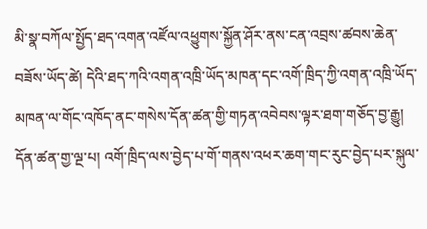མི་སྣ་བཀོལ་སྤྱོད་ཐད་འགན་འཛོལ་འཕྱུགས་སྐྱོན་ཤོར་ནས་ངན་འབྲས་ཚབས་ཆེན་བཟོས་ཡོད་ཚེ། དེའི་ཐད་ཀའི་འགན་འཁྲི་ཡོད་མཁན་དང་འགོ་ཁྲིད་ཀྱི་འགན་འཁྲི་ཡོད་མཁན་ལ་གོང་འཁོད་ནང་གསེས་དོན་ཚན་གྱི་གཏན་འབེབས་ལྟར་ཐག་གཅོད་བྱ་རྒྱུ།
དོན་ཚན་གྱ་ལྔ་པ། འགོ་ཁྲིད་ལས་བྱེད་པ་གོ་གནས་འཕར་ཆག་གང་རུང་བྱེད་པར་སྐུལ་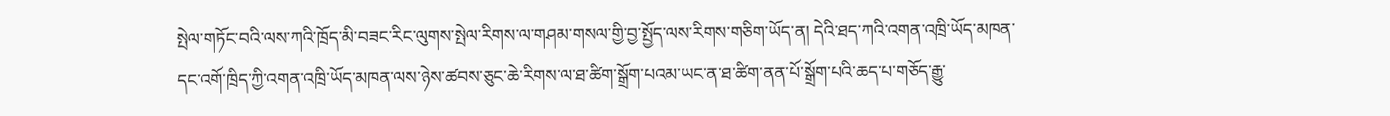སྤེལ་གཏོང་བའི་ལས་ཀའི་ཁྲོད་མི་བཟང་རིང་ལུགས་སྤེལ་རིགས་ལ་གཤམ་གསལ་གྱི་བྱ་སྤྱོད་ལས་རིགས་གཅིག་ཡོད་ན། དེའི་ཐད་ཀའི་འགན་འཁྲི་ཡོད་མཁན་དང་འགོ་ཁྲིད་ཀྱི་འགན་འཁྲི་ཡོད་མཁན་ལས་ཉེས་ཚབས་ཅུང་ཆེ་རིགས་ལ་ཐ་ཚིག་སྒྲོག་པའམ་ཡང་ན་ཐ་ཚིག་ནན་པོ་སྒྲོག་པའི་ཆད་པ་གཅོད་རྒྱུ་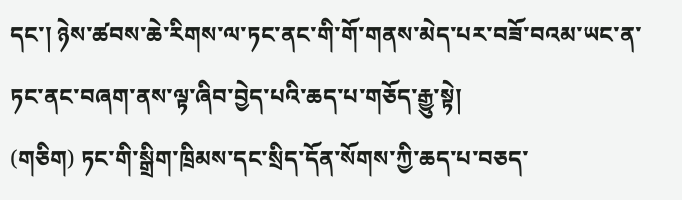དང་། ཉེས་ཚབས་ཆེ་རིགས་ལ་ཏང་ནང་གི་གོ་གནས་མེད་པར་བཟོ་བའམ་ཡང་ན་ཏང་ནང་བཞག་ནས་ལྟ་ཞིབ་བྱེད་པའི་ཆད་པ་གཅོད་རྒྱུ་སྟེ།
(གཅིག) ཏང་གི་སྒྲིག་ཁྲིམས་དང་སྲིད་དོན་སོགས་ཀྱི་ཆད་པ་བཅད་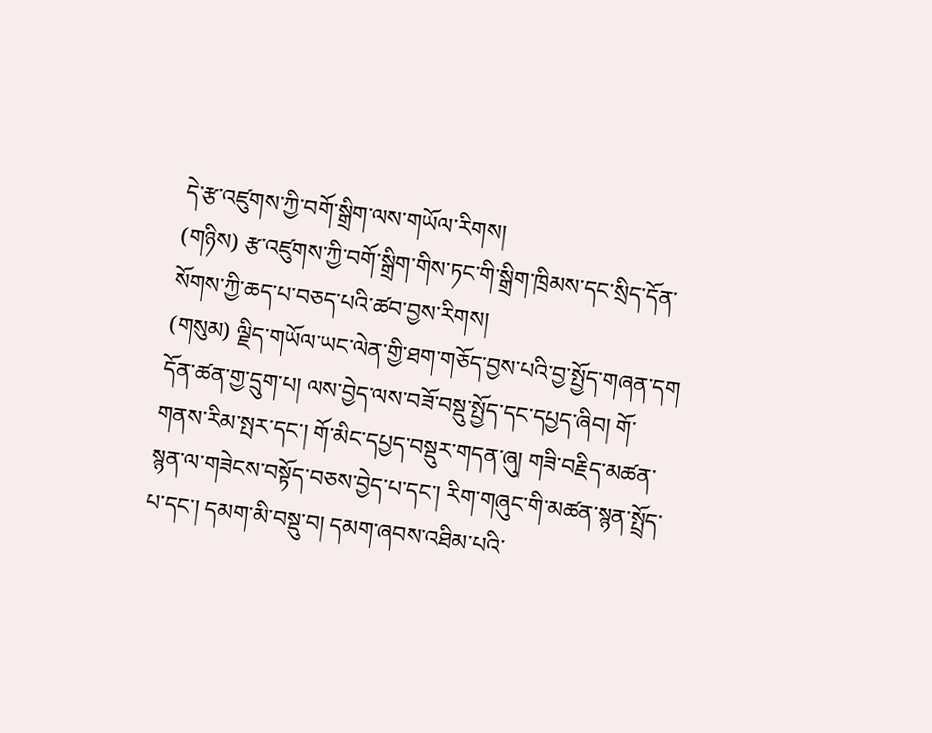དེ་རྩ་འཛུགས་ཀྱི་བགོ་སྒྲིག་ལས་གཡོལ་རིགས།
(གཉིས) རྩ་འཛུགས་ཀྱི་བགོ་སྒྲིག་གིས་ཏང་གི་སྒྲིག་ཁྲིམས་དང་སྲིད་དོན་སོགས་ཀྱི་ཆད་པ་བཅད་པའི་ཚབ་བྱས་རིགས།
(གསུམ) ལྗིད་གཡོལ་ཡང་ལེན་གྱི་ཐག་གཅོད་བྱས་པའི་བྱ་སྤྱོད་གཞན་དག
དོན་ཚན་གྱ་དྲུག་པ། ལས་བྱེད་ལས་བཟོ་བསྡུ་སྤྱོད་དང་དཔྱད་ཞིབ། གོ་གནས་རིམ་སྤར་དང་། གོ་མིང་དཔྱད་བསྡུར་གདན་ཞུ། གཟི་བརྗིད་མཚན་སྙན་ལ་གཟེངས་བསྟོད་བཅས་བྱེད་པ་དང་། རིག་གཞུང་གི་མཚན་སྙན་སྤྲོད་པ་དང་། དམག་མི་བསྡུ་བ། དམག་ཞབས་འཐིམ་པའི་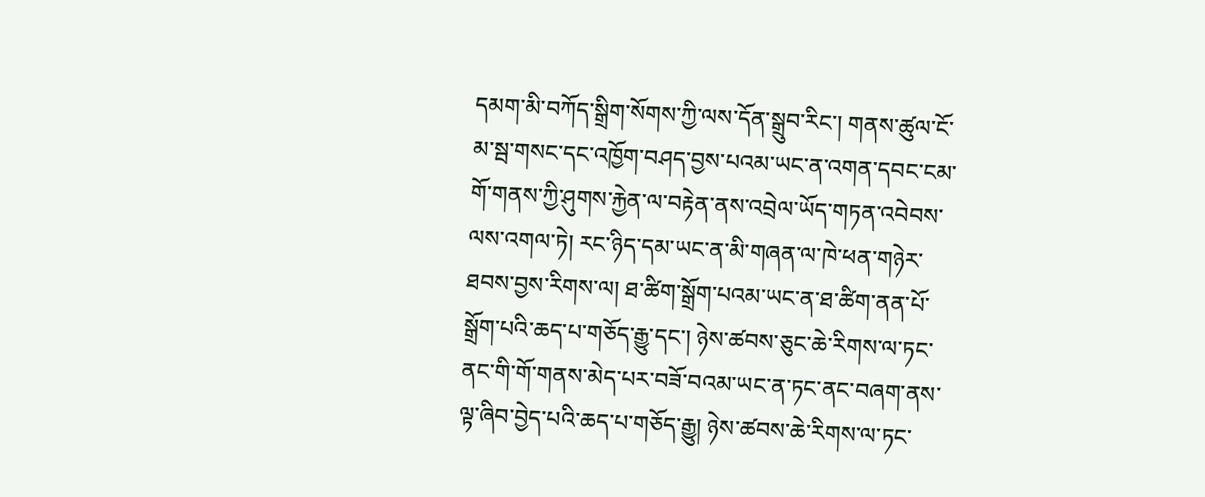དམག་མི་བཀོད་སྒྲིག་སོགས་ཀྱི་ལས་དོན་སྒྲུབ་རིང་། གནས་ཚུལ་ངོ་མ་སྦ་གསང་དང་འཁྱོག་བཤད་བྱས་པའམ་ཡང་ན་འགན་དབང་ངམ་གོ་གནས་ཀྱི་ཤུགས་རྐྱེན་ལ་བརྟེན་ནས་འབྲེལ་ཡོད་གཏན་འབེབས་ལས་འགལ་ཏེ། རང་ཉིད་དམ་ཡང་ན་མི་གཞན་ལ་ཁེ་ཕན་གཉེར་ཐབས་བྱས་རིགས་ལ། ཐ་ཚིག་སྒྲོག་པའམ་ཡང་ན་ཐ་ཚིག་ནན་པོ་སྒྲོག་པའི་ཆད་པ་གཅོད་རྒྱུ་དང་། ཉེས་ཚབས་ཅུང་ཆེ་རིགས་ལ་ཏང་ནང་གི་གོ་གནས་མེད་པར་བཟོ་བའམ་ཡང་ན་ཏང་ནང་བཞག་ནས་ལྟ་ཞིབ་བྱེད་པའི་ཆད་པ་གཅོད་རྒྱུ། ཉེས་ཚབས་ཆེ་རིགས་ལ་ཏང་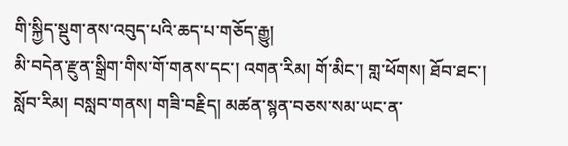གི་སྐྱིད་སྡུག་ནས་འབུད་པའི་ཆད་པ་གཅོད་རྒྱུ།
མི་བདེན་རྫུན་སྒྲིག་གིས་གོ་གནས་དང་། འགན་རིམ། གོ་མིང་། གླ་ཕོགས། ཐོབ་ཐང་། སློབ་རིམ། བསླབ་གནས། གཟི་བརྗིད། མཚན་སྙན་བཅས་སམ་ཡང་ན་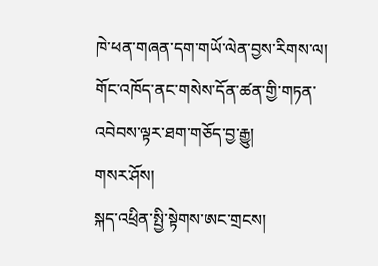ཁེ་ཕན་གཞན་དག་གཡོ་ལེན་བྱས་རིགས་ལ། གོང་འཁོད་ནང་གསེས་དོན་ཚན་གྱི་གཏན་འབེབས་ལྟར་ཐག་གཅོད་བྱ་རྒྱུ།
གསར་ཤོས།
སྐད་འཕྲིན་སྤྱི་སྟེགས་ཨང་གྲངས།